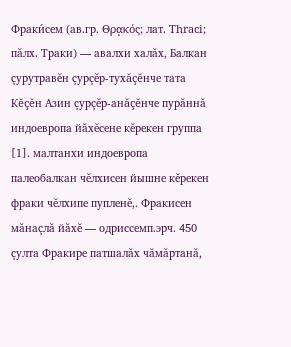Фраки́сем (ав.гр. Θρᾳκός; лат. Thraci; пăлх. Траки) — авалхи халăх, Балкан çурутравĕн çурçĕр-тухăçĕнче тата Кĕçĕн Азин çурçĕр-анăçĕнче пурăннă индоевропа йăхĕсене кĕрекен группа [1]. малтанхи индоевропа палеобалкан чĕлхисен йышне кĕрекен фраки чĕлхипе пупленĕ,. Фракисен мăнаçлă йăхĕ — одриссемп.эрч. 450 çулта Фракире патшалăх чăмăртанă,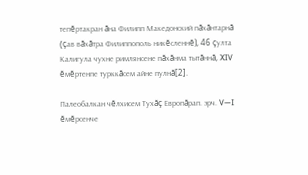тепĕртакран ăна Филипп Македонский пăхăнтарнă (çав вăхăтра Филиппополь никĕсленнĕ), 46 çулта Калигула чухне римлянсене пăхăнма тытăннă, XIV ĕмĕртенпе турккăсем айне пулнă[2].

Палеобалкан чĕлхисем Тухăç Европăрап. эрч. V—I ĕмĕрсенче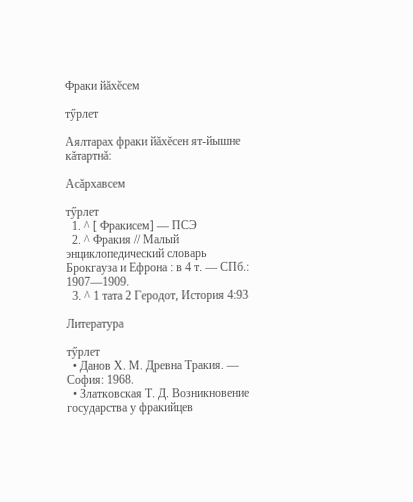Фраки йăхĕсем

тӳрлет

Аялтарах фраки йăхĕсен ят-йышне кăтартнă:

Асăрхавсем

тӳрлет
  1. ^ [ Фракисем] — ПСЭ
  2. ^ Фракия // Малый энциклопедический словарь Брокгауза и Ефрона : в 4 т. — СПб.: 1907—1909.
  3. ^ 1 тата 2 Геродот, История 4:93

Литература

тӳрлет
  • Данов Х. М. Древна Тракия. — София: 1968.
  • Златковская Т. Д. Возникновение государства у фракийцев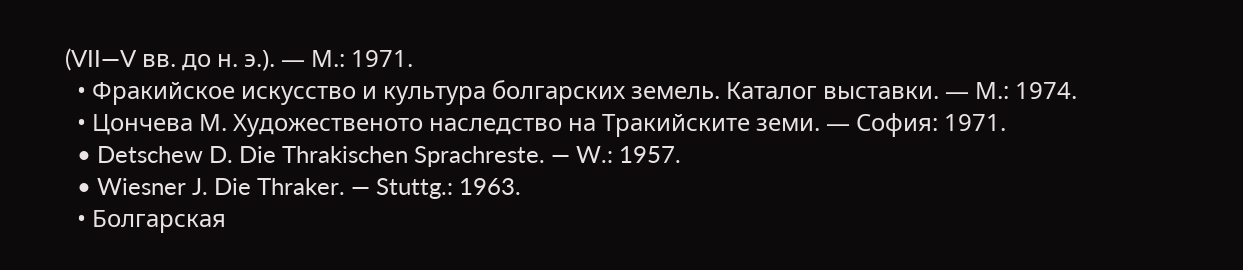(VII—V вв. до н. э.). — М.: 1971.
  • Фракийское искусство и культура болгарских земель. Каталог выставки. — М.: 1974.
  • Цончева М. Художественото наследство на Тракийските земи. — София: 1971.
  • Detschew D. Die Thrakischen Sprachreste. — W.: 1957.
  • Wiesner J. Die Thraker. — Stuttg.: 1963.
  • Болгарская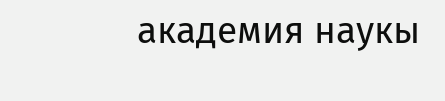академия наукы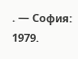. — София: 1979.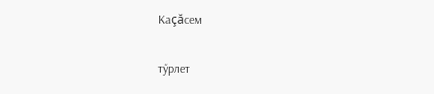Каçăсем

тӳрлет